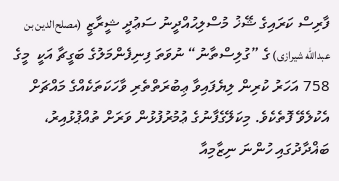ފާރިސް ކަރައިގެ ޝޭޚު މުސްލިޙުއްދީނު ސަޢުދީ ޝީރާޒީ (مصلح‌الدین بن عبدالله شیرازی) ގެ ”ގުލިސްތާނު“ ނުވަތަ ފިނިފެންމަލުގެ ބަގީޗާ އަކީ  މީގެ  758 އަހަރު ކުރިން ލިޔެފައިވާ ޢިބުރަތްތެރި ވާހަކަތަކެއްގެ މައްޗަށް އެކުލެވޭ ފޮތެކެވެ. މިކަލޭގެފާނުގެ ޢުމުރުފުޅުން ވަރަށް ތުއްޕުޅުއިރު، ބަޣްދާދުގައި ހުންނަ ނިޒާމިއާ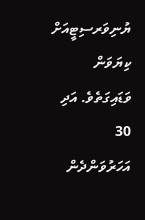ޔުނިވަރސިޓީއަށް ކިޔަވަން ވަޑައިގަތެވެ. އަދި 30 އަހަރުވަންދެން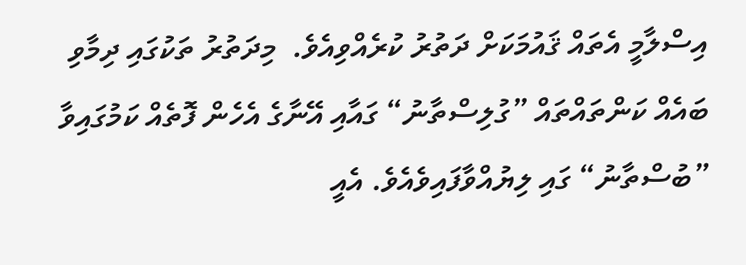އިސްލާމީ އެތައް ޤައުމަކަށް ދަތުރު ކުރެއްވިއެވެ.  މިދަތުރު ތަކުގައި ދިމާވި ބައެއް ކަންތައްތައް ”ގުލިސްތާނު“ ގައާއި އޭނާގެ އެހެން ފޮތެއް ކަމުގައިވާ ”ބުސްތާނު“ ގައި ލިޔުއްވާފައިވެއެވެ. އެއީ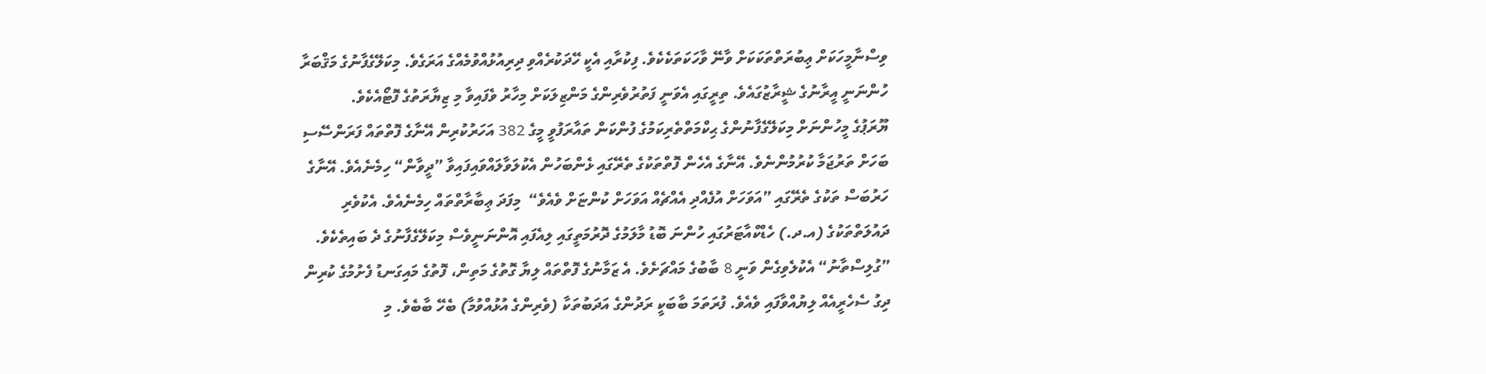ވިސްނާމީހަކަށް ޢިބުރަތްތަކަކަށް ވާނޭ ވާހަކަތަކެކެވެ. ފިކުރާއި އެކީ ހޭދަކުރެއްވި ދިރިއުޅުއްވުމެއްގެ އަރަގެވެ. މިކަލޭގެފާނުގެ މަޤްބަރާ ހުންނަނީ އީރާނުގެ ޝީރާޒުގައެވެ. ތިރީގައި އެވަނީ ފަތުރުވެރިންގެ މަންޒިލަކަށް މިހާރު ވެފައިވާ މި ޒިޔާރަތުގެ ފޮޓޯއެކެވެ.
ޔޫރަޕުގެ މީހުންނަށް މިކަލޭގެފާނުންގެ ޙިކްމަތްތެރިކަމުގެ ފުންކަން ތައާރަފުވީ މީގެ 382 އަހަރުކުރިން އޭނާގެ ފޮތްތައް ފަރަންސޭސި ބަހަށް ތަރުޖަމާ ކުރުމުންނެވެ. އޭނާގެ އެހެން ފޮތްތަކުގެ ތެރޭގައި ޅެންބަހުން އެކުލަވާލައްވައިފައިވާ ”ދީވާން“ ހިމެނެއެވެ. އޭނާގެ ހަރުބަސް ތަކުގެ ތެރޭގައި ”އަވަހަށް އުފެއްދި އެއްޗެއް އަވަހަށް ކުންޏަށް ވެއެވެ“  މިފަދަ ޢިބާރާތްތައް ހިމެނެއެވެ. އެކުވެރި ދައުލަތްތަކުގެ (އ.ދ.) ހެޑްކްއާޓަރުގައި ހުންނަ ބޮޑު މާލަމުގެ ދޮރުމަތީގައި ލިއެފައި އޮންނަނީވެސް މިކަލޭގެފާނުގެ ދެ ބައިތެކެވެ.
”ގުލިސްތާނު“ އެކުލެވިގެން ވަނީ 8 ބާބުގެ މައްޗަށެވެ. އެ ޒަމާނުގެ ފޮތްތައް ލިޔާ ގޮތުގެ މަތިން، ފޮތުގެ މައިގަނޑު ފެށުމުގެ ކުރިން ދިގު ސެހެރީއެއް ލިޔުއްވާފައި ވެއެވެ. ފުރަތަމަ ބާބަކީ ރަދުންގެ އަދަބުތަކާ (ވެރިންގެ އުޅުއްވުމާ) ބެހޭ ބާބެވެ. މި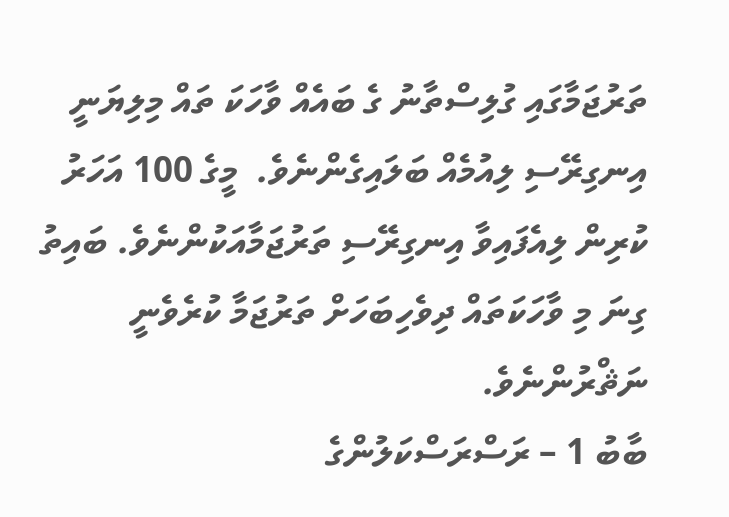ތަރުޖަމާގައި ގުލިސްތާނު ގެ ބައެއް ވާހަކަ ތައް މިލިޔަނީ އިނގިރޭސި ލިއުމެއް ބަލައިގެންނެވެ.  މީގެ 100 އަހަރު ކުރިން ލިއެފައިވާ އިނގިރޭސި ތަރުޖަމާއަކުންނެވެ. ބައިތު ގިނަ މި ވާހަކަތައް ދިވެހިބަހަށް ތަރުޖަމާ ކުރެވެނީ ނަޘްރުންނެވެ.
ބާބު 1 – ރަސްރަސްކަލުންގެ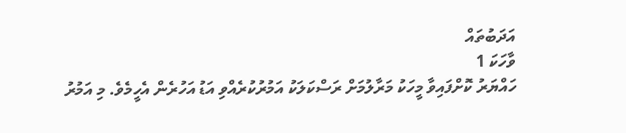އަދަބުތައް
ވާހަކަ 1
ހައްޔަރު ކޮށްފައިވާ މީހަކު މަރާލުމަށް ރަސްކަލަކު އަމުރުކުރެއްވި އަޑު އަހުރެން އެހީމެވެ. މި އަމުރު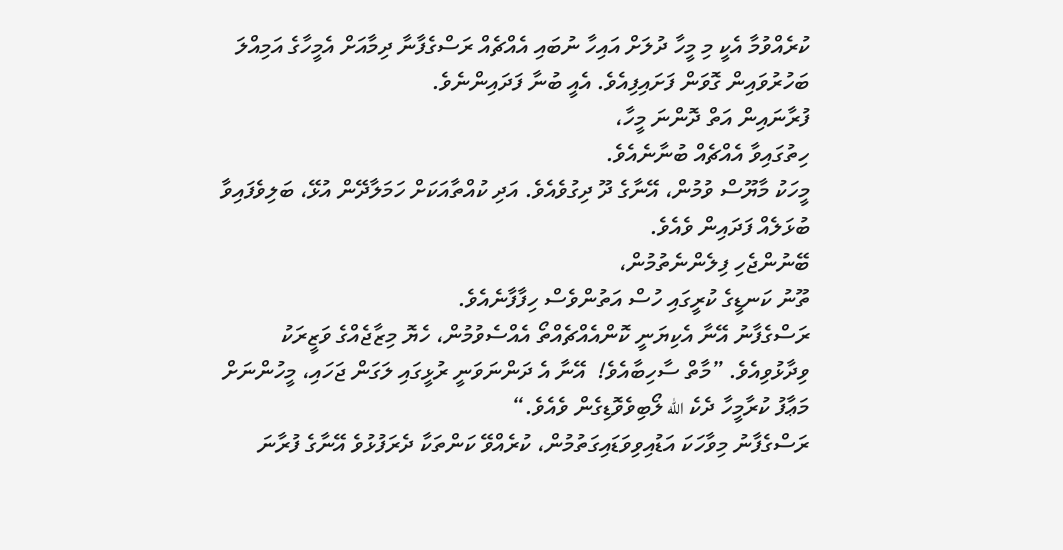ކުރެއްވުމާ އެކީ މި މީހާ ދުލަށް އައިހާ ނުބައި އެއްޗެއް ރަސްގެފާނާ ދިމާއަށް އެމީހާގެ އަމިއްލަ ބަހުރުވައިން ގޮވަން ފަށައިފިއެވެ. އެއީ ބުނާ ފަދައިންނެވެ.
ފުރާނައިން އަތް ދޮންނަ މީހާ،
ހިތުގައިވާ އެއްޗެއް ބުނާނެއެވެ.
މީހަކު މާޔޫސް ވުމުން، އޭނާގެ ދޫ ދިގުވެއެވެ. އަދި ކުއްތާއަކަށް ހަމަލާދޭން އުޅޭ، ބަލިވެފައިވާ ބުޅަލެއް ފަދައިން ވެއެވެ.
ބޭނުންޖެހި ފިލެންނެތުމުން،
ތޫނު ކަނޑީގެ ކުރީގައި ހުސް އަތުންވެސް ހިފާފާނެއެވެ.
ރަސްގެފާނު އޭނާ އެކިޔަނީ ކޮންއެއްޗެއްތޯ އެއްސެވުމުން، ހެޔޮ މިޒާޖެއްގެ ވަޒީރަކު ވިދާޅުވިއެވެ. ”މާތް ސާހިބާއެވެ!  އޭނާ އެ ދަންނަވަނީ ރުޅީގައި ލަގަން ޖަހައި، މީހުންނަށް މަޢާފު ކުރާމީހާ ދެކެ الله ލޯބިވެވޮޑިގެން ވެއެވެ.“
ރަސްގެފާނު މިވާހަކަ އަޑުއިވިވަޑައިގަތުމުން، ކުރެއްވޭ ކަންތަކާ ދެރަފުޅުވެ އޭނާގެ ފުރާނަ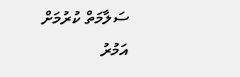ސަލާމަތް ކުރުމަށް އަމުރު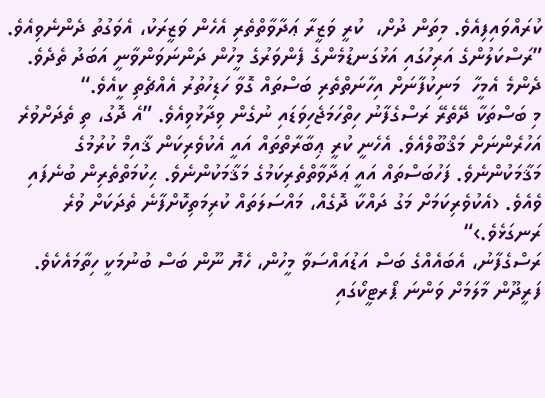ކުރައްވައިފިއެވެ. މިތަން ދުށް،  ކުރީ ވަޒީރާ ޢަދާވާތްތެރި އެހެން ވަޒީރަކު، އެވަގުތު ދެންނެވިއެވެ.
”ރަސްކަލުންގެ އަރިހުގައި އަޅުގަނޑުމެންގެ ފެންވަރުގެ މީހުން ދަންނަވަންވާނީ އަބަދު ތެދެވެ. ދެންމެ އެމީހާ  މަނިކުފާނަށް އިހާނަތްތެރި ބަސްތައް ގޮވާ ހަޑިހުތުރު އެއްޗެތި ކީއެވެ.“
މި ބަސްތަކާ ދޭތެރޭ ރަސްގެފާނު ހިތްހަމަޖެހިވަޑައި ނުގެން ވިދާޅުވިއެވެ. ”އެ ދޮގު، ތި ތެދަށްވުރެ އަހުރެންނަށް މަޤްބޫލްއެވެ. އެހެނީ ކުރީ ޢިބާރާތްތައް އައީ އެކުވެރިކަން ޤާއިމް ކުރުމުގެ މަޤާމަކުންނެވެ. ފަހުބަސްތައް އައީ ޢަދާވާތްތެރިކަމުގެ މަޤާމަކުންނެވެ. ޙިކުމަތްތެރިން ބުނެފައި ވެއެވެ. ‹އެކުވެރިކަމަށް މަގު ދައްކާ ދޮގެއް، މައްސަލަތައް ކުރިމަތިކޮށްފާނެ ތެދަކަށް ވުރެ ރަނގަޅެވެ.›“
ރަސްގެފާނު، އެބައެއްގެ ބަސް އަޑުއައްސަވާ މީހުން، ހެޔޮ ނޫން ބަސް ބުނުމަކީ ހިތާމައެކެވެ.
ފަރީދޫން މާލަމަށް ވަންނަ ޕޯރޓީކޯގައި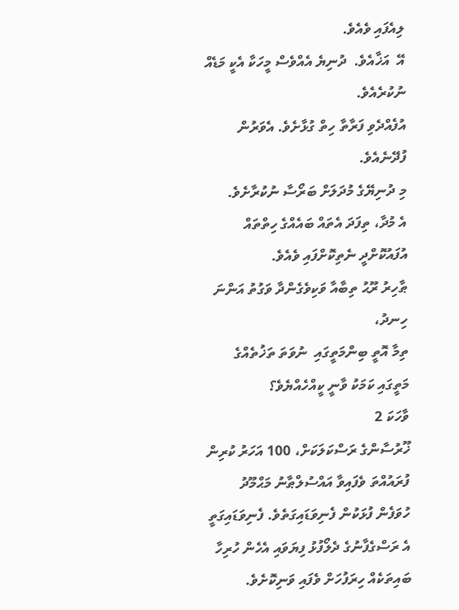ލިއެފައި ވެއެވެ.
އޭ  އަޚާއެވެ.  ދުނިޔެ އެއްވެސް މީހަކާ އެކީ މަޑެއް ނުކުރެއެވެ.
އުފެއްދެވި ފަރާތާ ހިތް ގުޅާށެވެ. އެވަރުން ފުދޭނެއެވެ.
މި ދުނިޔޭގެ މުދަލަށް ބަރޯސާ ނުކުރާށެވެ.
އެ މުދާ، ތިފަދަ އެތައް ބައެއްގެ ހިތްތައް އުފައުކޮށްދީ ނެތިކޮށްފައި ވެއެވެ.
ޠާހިރު ރޫޙު ތިބާއާ ވަކިވެގެންދާ ވަގުތު އަންނަ ހިނދު،
ތިމާ އޮތީ ބިންމަތީގައި  ނުވަތަ ތަޚުތެއްގެ މަތީގައި ކަމަކު ވާނީ ކީއްހެއްޔެވެ؟
ވާހަކަ 2
ޚޫރުސާންގެ ރަސްކަލަކަށް، 100 އަހަރު ކުރިން ފުރައުއްތަ ވެފައިވާ އައްސުލްޠާނު މަޙްމޫދު ހުވަފެން ފުޅަކުން ފެނިވަޑައިގަތެވެ. ފެނިވަޑައިގަތީ އެ ރަސްގެފާނުގެ ދެލޯފުޅު ފިޔަވައި އެހެން ހުރިހާ ބައިތަކެއް ހިރަފުހަށް ވެފައި ވަނިކޮށެވެ.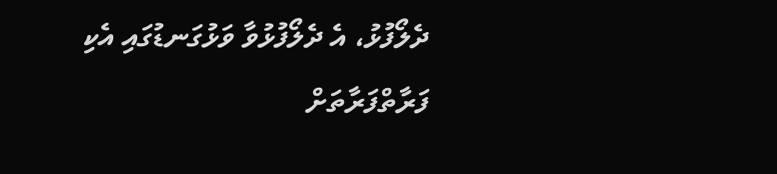ދެލޯފުޅު، އެ ދެލޯފުޅުވާ ވަޅުގަނޑުގައި އެކި ފަރާތްފަރާތަށް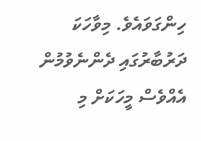ހިންގަވައެވެ. މިވާހަކަ ދަރުބާރުގައި ދެންނެވުމުން އެއްވެސް މީހަކަށް މި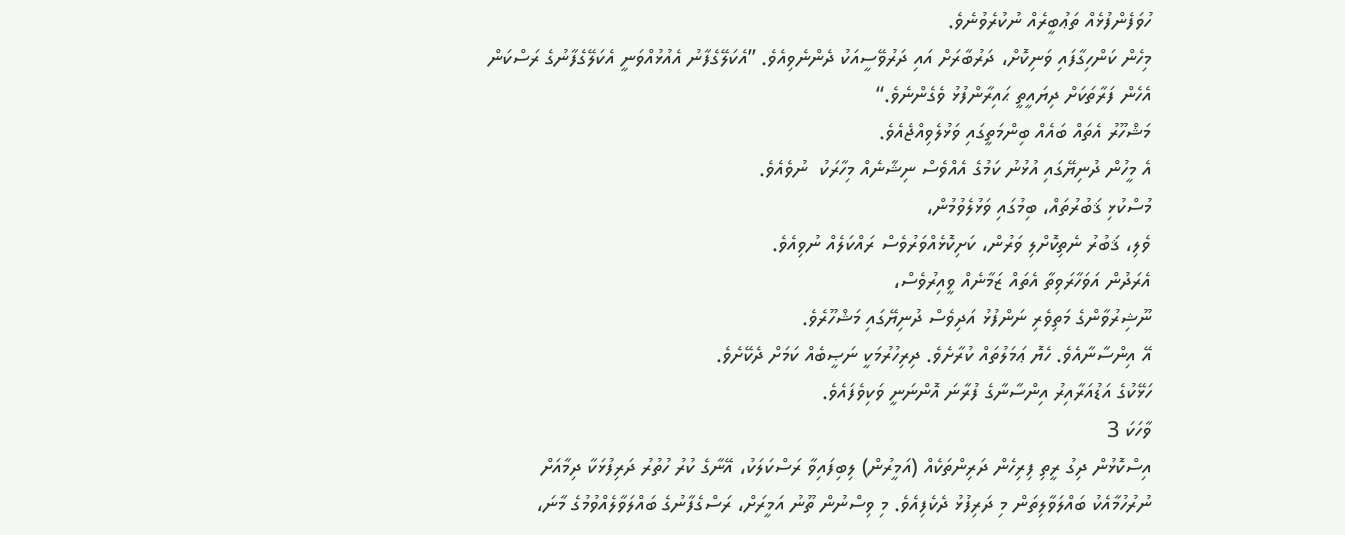ހުވަފެންފުޅެއް ތަޢުބީރެއް ނުކުރެވުނެވެ.
މިހެން ކަންހިގާފައި ވަނިކޮށް، ދަރުބާރަށް އައި ދަރުވޭސީއަކު ދެންނެވިއެވެ. ”އެކަލޭގެފާނު އެއުޅުއްވަނީ އެކަލޭގެފާނުގެ ރަސްކަން އެހެން ފަރާތަކަށް ދިޔައީތީ ޙައިރާންފުޅު ވެގެންނެވެ.“
މަޝްހޫރު އެތައް ބައެއް ބިންމަތީގައި ވަޅުލެވިއްޖެއެވެ.
އެ މީހުން ދުނިޔޭގައި އުޅުނު ކަމުގެ އެއްވެސް ނިޝާނެއް މިހާރަކު  ނުވެއެވެ.
މުސްކުޅި ޤަބުރުތައް، ބިމުގައި ވަޅުލެވުމުން،
ވެލި، ޤަބުރު ނެތިކޮށްލި ވަރުން، ކަށިކޮޅެއްވަރުވެސް ރައްކަލެއް ނުވިއެވެ.
އެރަދުން އަވަހާރަވިތާ އެތައް ޒަމާނެއް ވީއިރުވެސް،
ނޫޝިރުވާންގެ މަތިވެރި ނަންފުޅު އަދިވެސް ދުނިޔޭގައި މަޝްހޫރެވެ.
އޭ އިންސާނާއެވެ. ހެޔޮ ޢަމަލުތައް ކުރާށެވެ. ދިރިހުރުމަކީ ނަޞީބެއް ކަމަށް ދެކޭށެވެ.
ހަޅޭކުގެ އަޑުއަރާއިރު އިންސާނާގެ ފުރާނަ އޮންނަނީ ވަކިވެފައެވެ.
ވާހަކަ 3
އިސްކޮޅުން ދިގު ރީތި ފިރިހެން ދަރިންތަކެއް (އަމީރުން) ލިބިފައިވާ ރަސްކަލަކު، އޭނާގެ ކުރު ހުތުރު ދަރިފުޅަކާ ދިމާއަށް ނުރުހުމާއެކު ބައްލަވާލިތަން މި ދަރިފުޅު ދެކެފިއެވެ. މި ވިސްނުން ތޫނު އަމީރަށް، ރަސްގެފާނުގެ ބައްލަވާލެއްވުމުގެ މާނަ،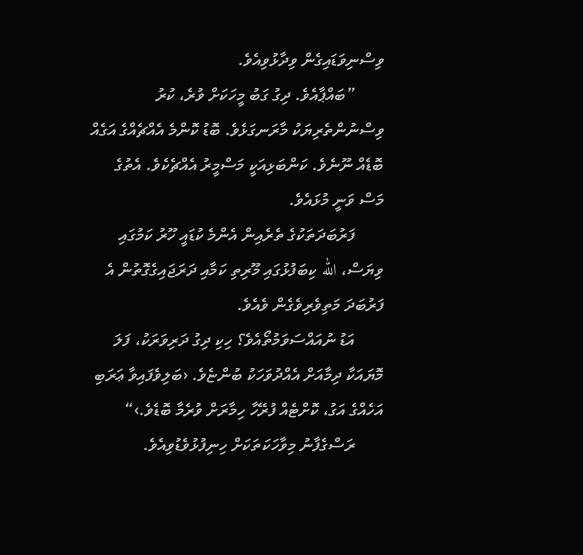ވިސްނިވަޑައިގެން ވިދާޅުވިއެވެ.
       ”ބައްޕާއެވެ. ދިގު ގަބު މީހަކަށް ވުރެ، ކުރު ވިސްނުންތެރިޔަކު މާރަނގަޅެވެ. ބޮޑު ކޮންމެ އެއްޗެއްގެ އަގެއް ބޮޑެއް ނޫނެވެ. ކަންބަޅިއަކީ މަސްމީރު އެއްޗެކެވެ. އެތުގެ މަސް ވަނީ މުޅައެވެ.
       ފަރުބަދަތަކުގެ ތެރެއިން އެންމެ ކުޑައީ ހޫރު ކަމުގައި ވިޔަސް، الله ކިބަފުޅުގައި މޫރިތި ކަމާއި ދަރަޖައިގެގޮތުން އެ ފަރުބަދަ މަތިވެރިވެގެން ވެއެވެ.
       އަޑު ނުއައްސަވަމުތޯއެވެ؟ ހިކި ދިގު ދަރިވަރަކު، ފަލަ މޮޔައަކާ ދިމާއަށް އެއްދުވަހަކު ބުންޏެވެ. ‹ބަލިވެފައިވާ ޢަރަބި އަހެއްގެ އަގު، ކޮށްޓެއް ފުރޭހާ ހިމާރަށް ވުރެމާ ބޮޑެވެ.›“
       ރަސްގެފާނު މިވާހަކަތަކަށް ހިނިފުޅުވެޑުވިއެވެ.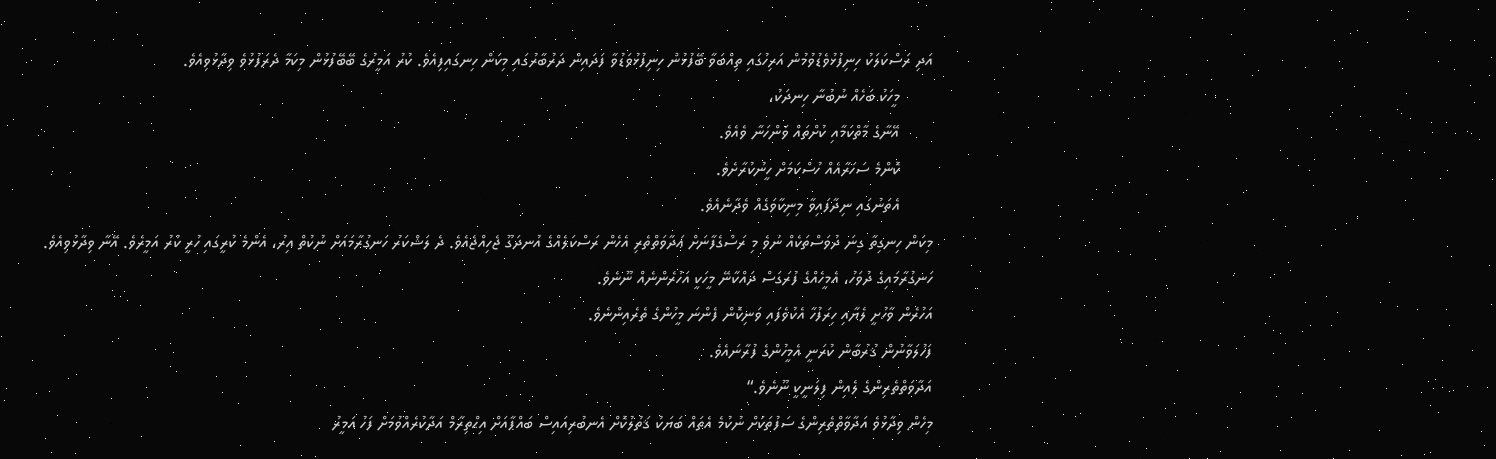އަދި ރަސްކަލަކު ހިނިފުޅުވެޑުވުމުން އަރިހުގައި ތިއްބަވާ ބޭފުޅުން ހިނިފުޅުވަޑުވާ ފަދައިން ދަރުބާރުގައި މިކަން ހިނގައިފިއެވެ. ކުރު އަމީރުގެ ބޭބޭފުޅުން މިކަމާ ދެރަފުޅުވެ ވިދާޅުވިއެވެ.
       މީހަކު ބަހެއް ނުބުނާ ހިނދަކު،
       އޭނާގެ މާތްކަމާއި ކުށްތައް ވަންހަނާ ވެއެވެ.
       ކޮންމެ ސަހަރާއެއް ހުސްކަމަށް ހީނުކުރާށެވެ.
       އެތަނުގައި ނިދާފައިވާ މިނިކާވަގެއް ވެދާނެއެވެ.
މިކަން ހިނގިތާ ގިނަ ދުވަސްތަކެއް ނުވެ މި ރަސްގެފާނަށް ޢަދާވަތްތެރި އެހެން ރަސްކަލެއްގެ އުނދަގޫ ޖެހިއްޖެއެވެ. ދެ ލަޝްކަރު ހަނގުރާމައަށް ނުކުތް އިރު، އެންމެ ކުރީގައި ހުރީ ކުރު އަމީރެވެ. އޭނާ ވިދާޅުވިއެވެ.
ހަނގުރާމައިގެ ދުވަހު، އެމީހެއްގެ ފުރަގަސް ދައްކާނޭ މީހަކީ އަހުރެންނެއް ނޫނެވެ.
އަހުރެން ވާހުށީ ލެޔާއި ހިރަފުހާ އެކުވެފައި ވަނިކޮން ފެންނަ މީހުންގެ ތެރެއިންނެވެ.
ފަހުލަވާނުން ޤުރުބާން ކުރަނީ އެމީހުންގެ ފުރާނައެވެ.
އަދާވަތްތެރިންގެ ލެއިން ފިލަނީކީ ނޫނެވެ.“
މިހެން ވިދާޅުވެ އަދާވާތްތެރިންގެ ސަފުތަކަށް ނުކުމެ އެތައް ބަޔަކު ޤަތުލުކޮށް އެނބުރިއައިސް ބައްޕާއަށް އިޙްތިރާމް އަދާކުރެއްވުމަށް ފަހު އަމީރު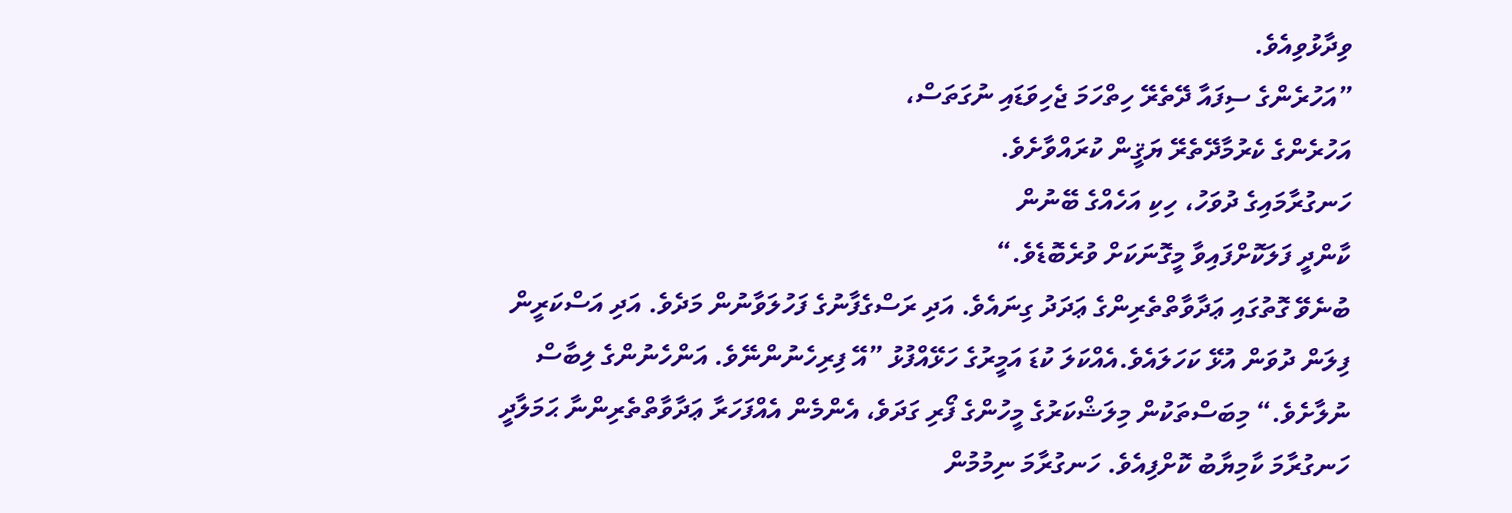ވިދާޅުވިއެވެ.
”އަހުރެންގެ ސިފައާ ދޭތެރޭ ހިތްހަމަ ޖެހިވަޑައި ނުގަތަސް،
އަހުރެންގެ ކެރުމާދޭތެރޭ ޔަޤީން ކުރައްވާށެވެ.
ހަނގުރާމައިގެ ދުވަހު، ހިކި އަހެއްގެ ބޭނުން
ކާންދީ ފަލަކޮށްފައިވާ މީގޮނަކަށް ވުރެބޮޑެވެ.“
ބުނެވޭ ގޮތުގައި ޢަދާވާތްތެރިންގެ ޢަދަދު ގިނައެވެ. އަދި ރަސްގެފާނުގެ ފަހުލަވާނުން މަދެވެ. އަދި އަސްކަރީން ފިލަން ދުވަން އުޅޭ ކަހަލައެވެ.އެއްކަލަ ކުޑަ އަމީރުގެ ހަޅޭއްފުޅު ”އޭ ފިރިހެނުންނޭވެ. އަންހެނުންގެ ލިބާސް ނުލާށެވެ.“ މިބަސްތަކުން މިލަޝްކަރުގެ މީހުންގެ ފޯރި ގަދަވެ، އެންމެން އެއްފަހަރާ ޢަދާވާތްތެރިންނާ ޙަމަލާދީ ހަނގުރާމަ ކާމިޔާބު ކޮށްފިއެވެ. ހަނގުރާމަ ނިމުމުން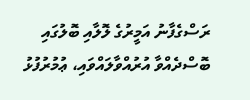ރަސްގެފާނު އަމީރުގެ ލޮލާއި ބޮލުގައި ބޮސްދެއްވާ އުރުއްވާލައްވައި، ޢުމުރުފުޅު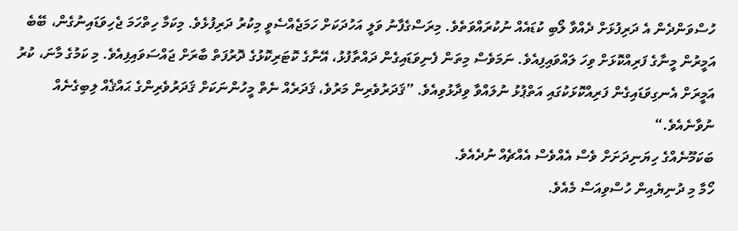ހުސްވަންދެން އެ ދަރިފުޅަށް ދެއްވާ ލޯބި ކުޑައެއް ނުކުރައްވަތެވެ. މިރަސްގެފާނު ވަލީ އަހުދަކަށް ހަމަޖެއްސެވީ މިކުރު ދަރިފުޅެވެ. މިކަމާ ހިތްހަމަ ޖެހިވަޑައިނުގެން، ބޭބެ އަމީރުން މީނާގެ ފަރިއްކޮޅަށް ވިހަ ލައްވައިފިއެވެ. ނަމަވެސް މިތަން ފެނިވަޑައިގެން ދައްތާފުޅު، އޭނާގެ ކޮޓަރިކޮޅުގެ ދޮރުފަތް ބާރަށް ޖައްސަވައިފިއެވެ. މި ކަމުގެ މާނަ، ކުރު އަމީރަށް އެނގިވަޑައިގެން ފަރިއްކޮޅަކުގައި އަތްޕުޅު ނުލައްވާ ވިދާޅުވިއެވެ. ”ޤަދަރުވެރިން މަރުވެ، ޤަދަރެއް ނެތް މީހުންނަކަށް ޤަދަރުވެރިންގެ ޙައްޤެއް ލިބިގެނެއް ނުވާނެއެވެ.“
ބަކަމޫނެއްގެ ހިޔަނިދަށަށް ވެސް އެއްވެސް އެއްޗެއް ނުދެއެވެ.
ހޯމާ މި ދުނިޔެއިން ހުސްވިއަސް މެއެވެ.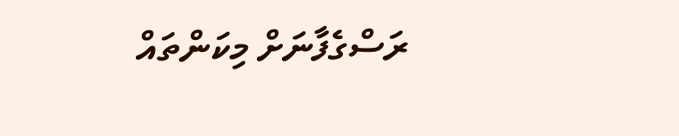ރަސްގެފާނަށް މިކަންތައް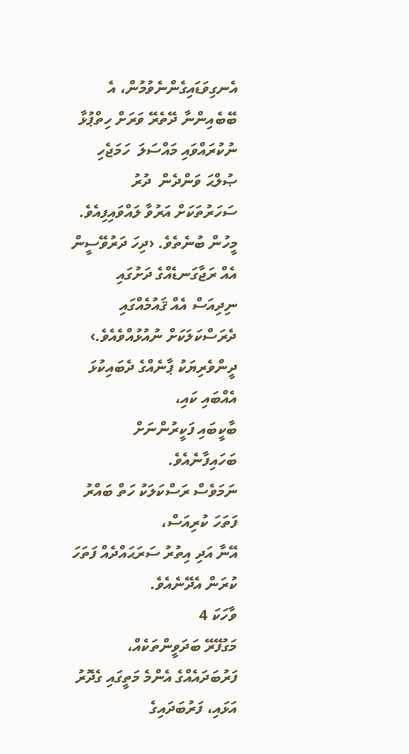އެނގިވަޑައިގެންނެވުމުން، އެ ބޭބެއިންނާ ދޭތެރޭ ވަރަށް ހިތްޕުޅާ ނުކުރައްވައި މައްސަލަ  ހަމަޖެހި ޞުލްޙަ ވަންދެން  ދުރު ސަހަރުތަކަށް އަރުވާ ލައްވައިފިއެވެ. މީހުން ބުނެތެވެ. ‹ދިހަ ދަރުވޭސީން އެއް ރަޖާގަނޑެއްގެ ދަށުގައި ނިދިއަސް އެއް ޤައުމެއްގައި ދެރަސްކަލަކަށް ނުއުޅުއްވެއެވެ.›
ދީންވެރިޔަކު ޕާނެއްގެ ދެބައިކުޅަ އެއްބައި ކައި،
ބާކީބައި ފަކީރުންނަށް ބަހައިފާނެއެވެ.
ނަމަވެސް ރަސްކަލަކު ހަތް ބައްރު ފަތަހަ ކުރިއަސް،
އޭނާ އަދި އިތުރު ސަރަޙައްދެއް ފަތަހަ ކުރަން އެދޭނެއެވެ.
ވާހަކަ 4
މަގުފޭރޭ ބަދަވީންތަކެއް، ފަރުބަދައެއްގެ އެންމެ މަތީގައި ގެދޮރު އަޅައި، ފަރުބަދައިގެ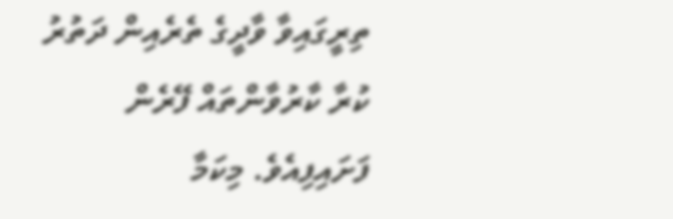ތިރީގައިވާ ވާދީގެ ތެރެއިން ދަތުރު ކުރާ ކާރުވާންތައް ފޭރެން ފަށައިފިއެވެ. މިކަމާ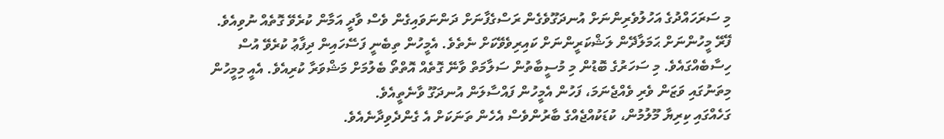މި ސަރަހައްދުގެ އަހުލުވެރިންނަށް އުނދަގޫވެގެން ރަސްގެފާނަށް ދަންނަވައިގެން ވެސް ވާދީ އަމާން ކުރެވޭ ގޮތެއް ނުވިއެވެ. ފޭރޭ މީހުންނަށް ޙަމަލާދޭން ލަޝްކަރީންނަށް ކައިރިވެވޭކަށް ނެތެވެ. އެމީހުން ތިބެނީ ފަސޭހައިން ދިފާޢު ކުރެވޭ އުސް ހިސާބެއްގައެވެ. މި ސަހަރުގެ ބޮޑުން މި މުސީބާތުން ސަލާމަތް ވާނޭ ގޮތެއް އޮތްތޯ ބެލުމަށް މަޝްވަރާ ކުރިއެވެ. އެއީ މިމީހުން މިތަނުގައި ވަޒަން ވެރި ވެއްޖެނަމަ، ފަހުން އެމީހުން ފައްސާލަން އުނދަގޫ ވާނެތީއެވެ.
ގަހެއްގައި ކިރިޔާ މޫލުމުން، ކުޑަކުއްޖެއްގެ ބާރުންވެސް އެހެން ތަނަކަށް އެ ގެންދެވިދާނެއެވެ.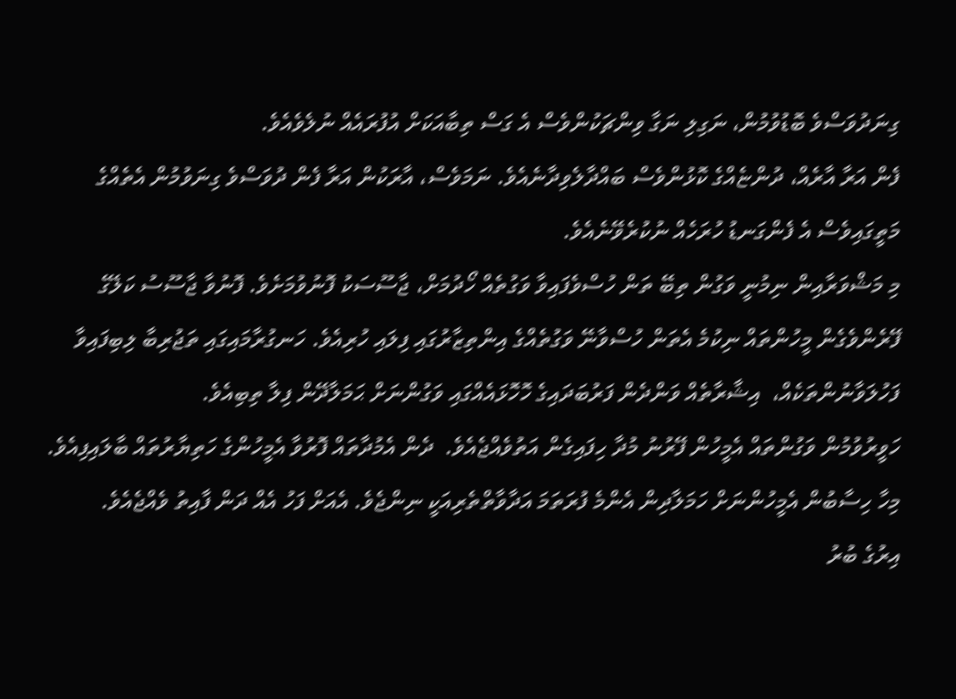ގިނަދުވަސްވެ ބޮޑުވުމުން، ނަގިލި ނަގާ ވިންޗަކުންވެސް އެ ގަސް ތިބާއަކަށް އުފުރައެއް ނުލެވެއެވެ.
ފެން އަރާ އާރެއް، ދުންޏެއްގެ ކޮޅުންވެސް ބައްދާލެވިދާނެއެވެ. ނަމަވެސް، އާރަކުން އަރާ ފެން ދުވަސްވެ ގިނަވުމުން އެތެއްގެ މަތީގައިވެސް އެ ފެންގަނޑު ހުރަހެއް ނުކުރެވޭނެއެވެ.
މި މަޝްވަރާއިން ނިމުނީ ވަގުން ތިބޭ ތަން ހުސްވެފައިވާ ވަގުތެއް ހޯދުމަށް، ޖާސޫސަކު ފޮނުވުމަށެވެ. ފޮނުވާ ޖާސޫސު ކަލޭގެ ފޭރެންވެގެން މީހުންތައް ނިކުމެ އެތަން ހުސްވާނޭ ވަގުތެއްގެ އިންތިޒާރުގައި ފިލައި ހުރިއެވެ. ހަނގުރާމައިގައި ތަޖުރިބާ ލިބިފައިވާ ފަހުލަވާނުންތަކެއް،  އިޝާރާތެއް ވަންދެން ފަރުބަދައިގެ ހޮހޮޅައެއްގައި ވަގުންނަށް ޙަމަލާދޭން ފިލާ ތިބިއެވެ.
ހަވީރުވުމުން ވަގުންތައް އެމީހުން ފޭރުނު މުދާ ހިފައިގެން އަތުވެއްޖެއެވެ.  ދެން އެމުދާތައް ފޮރުވާ އެމީހުންގެ ހަތިޔާރުތައް ބާލައިފިއެވެ. މިހާ ހިސާބުން އެމީހުންނަށް ހަމަލާދިން އެންމެ ފުރަތަމަ އަދާވާތްތެރިއަކީ ނިންޖެވެ. އެއަށް ފަހު އެއް ދަން ފާއިތު ވެއްޖެއެވެ.
އިރުގެ ބުރު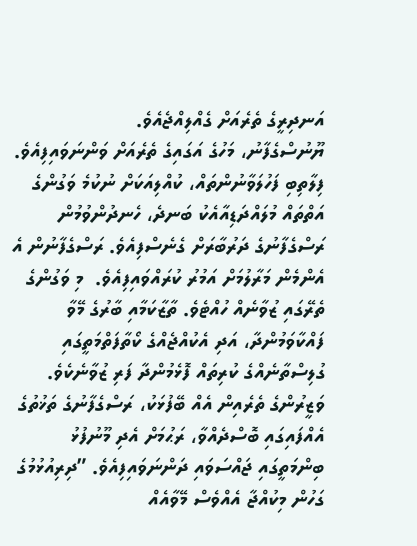އަނދިރީގެ ތެރެއަށް ގެއްލިއްޖެއެވެ.
ޔޫނުސްގެފާނު، މަހުގެ އަގައިގެ ތެރެއަށް ވަންނަވައިފިއެވެ.
ފިލާތިބި ފަހުލަވާނުންތައް، ކުއްލިއަކަށް ނުކުމެ ވަގުންގެ އަތްތައް މުލައްދަޑިއާއެކު ބަނދެ، ހެނދުންވުމުން ރަސްގެފާނުގެ ދަރުބާރަށް ގެނެސްފިއެވެ. ރަސްގެފާނުން އެ އެންމެން މަރާލުމަށް އަމުރު ކުރައްވައިފިއެވެ.  މި ވަގުންގެ ތެރޭގައި ޒުވާނެއް ހުއްޓެވެ. ތާޒާކަމާއި ބާރުގެ މޭވާ ފައްކާވަމުންދާ، އަދި އެކުއްޖެއްގެ ކޯތާފަތްމަތީގައި ގުލިސްތާނެއްގެ ކުރިތައް ފޮޅެމުންދާ ފަރި ޒުވާނެކެވެ. ވަޒީރުންގެ ތެރެއިން އެއް ބޭފުޅަކު، ރަސްގެފާނުގެ ތަޚުތުގެ އެއްފައިގައި ބޮސްދެއްވާ، ރަޙުމަށް އެދި މޫނުފުޅު ބިންމަތީގައި ޖައްސަވައި ދަންނަވައިފިއެވެ. ”ދިރިއުޅުމުގެ ގަހުން މިކުއްޖާ އެއްވެސް މޭވާއެއް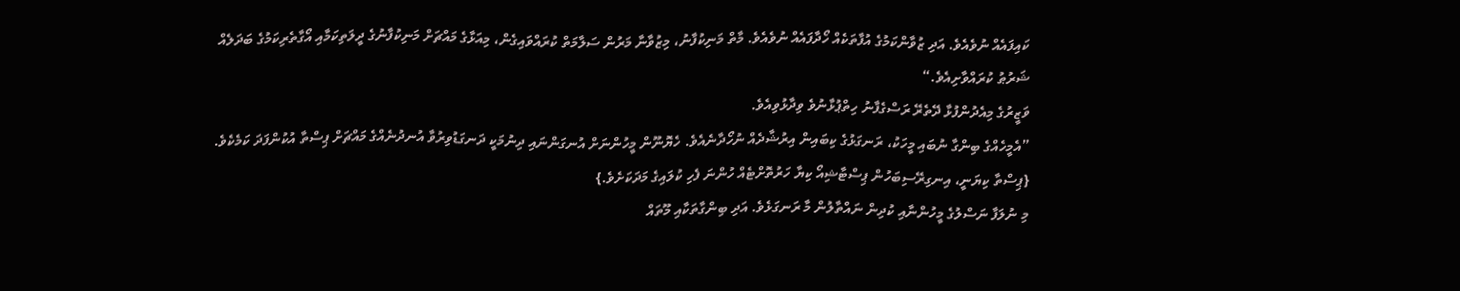ކައިފައެއް ނުވެއެވެ. އަދި ޒުވާންކަމުގެ އުފާތަކެއް ހޯދާފައެއް ނުވެއެވެ. މާތް މަނިކުފާނު، މިޒުވާނާ މަރުން ސަލާމަތް ކުރައްވައިގެން، މިއަޅާގެ މައްޗަށް މަނިކުފާނުގެ ދީލަތިކަމާއި އޯގާތެރިކަމުގެ ބަދަލެއް ޝަރުޠު ކުރައްވާށިއެވެ.“
ވަޒީރުގެ މިއެދުންފުޅާ ދޭތެރޭ ރަސްގެފާނު ހިތްޕުޅާނުވެ ވިދާޅުވިއެވެ.
”އެމީހެއްގެ ބިންގާ ނުބައި މީހަކު، ރަނގަޅުގެ ކިބައިން އިރުޝާދެއް ނުހޯދާނެއެވެ. ހެޔޮނޫން މީހުންނަށް އުނގަންނައި ދިނުމަކީ ދަނގަޑުވިރުވާ އުނދުނެއްގެ މައްޗަށް ޕިސްތާ އުކުންފަދަ ކަމެކެވެ. {ޕިސްތާ ކިޔަނީ، އިނގިރޭސިބަހުން ޕިސްޓާޝިއޯ ކިޔާ ހަރުތޮށްޓެއް ހުންނަ ފެހި ކުލައިގެ މަދަކަށެވެ.}
މި ނުލަފާ ނަސްލުގެ މީހުންނާއި ކުދިން ނައްތާލުން މާ ރަނގަޅެވެ. އަދި ބިންގާތަކާއި މޫތައް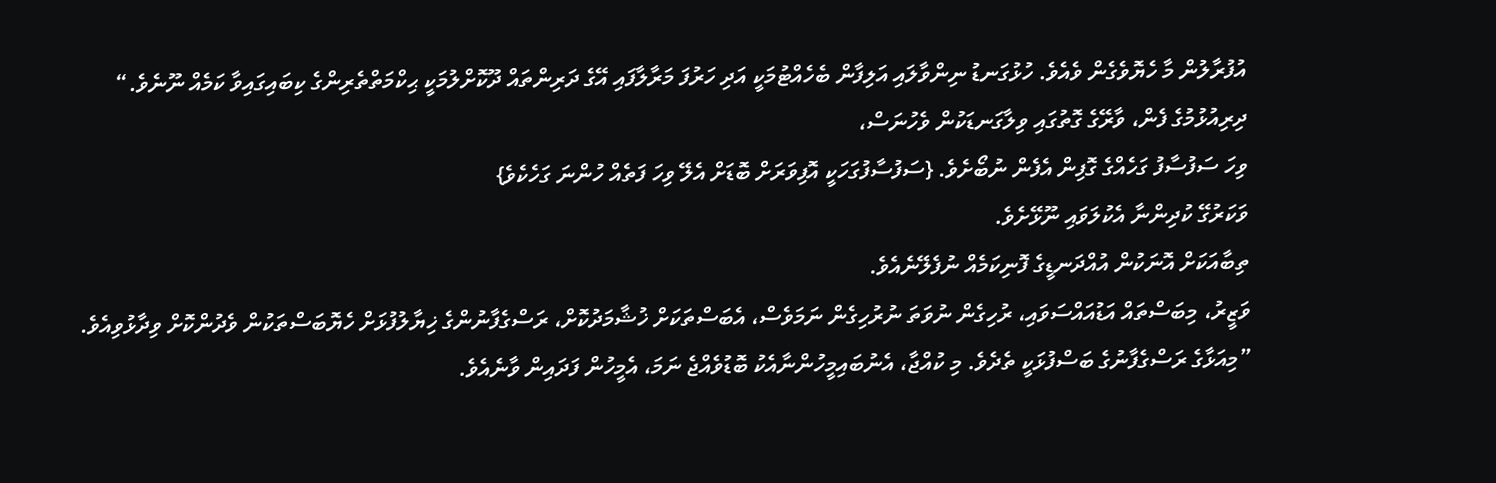އުފުރާލުން މާ ހެޔޮވެގެން ވެއެވެ. ހުޅުގަނޑު ނިންވާލައި އަލިފާން ބެހެއްޓުމަކީ އަދި ހަރުފަ މަރާލާފައި އޭގެ ދަރިންތައް ދޫކޮށްލުމަކީ ޙިކްމަތްތެރިންގެ ކިބައިގައިވާ ކަމެއް ނޫނެވެ.“
ދިރިއުޅުމުގެ ފެން، ވާރޭގެ ގޮތުގައި ވިލާގަނޑަކުން ވެހުނަސް،
ވިހަ ސަފުސާފު ގަހެއްގެ ގޮފިން އެފެން ނުބޯށެވެ. {ސަފުސާފުގަހަކީ އޮފިވަރަށް ބޮޑަށް އެލޭ ވިހަ ފަތެއް ހުންނަ ގަހެކެވެ}
ވަކަރުގޭ ކުދިންނާ އެކުލަވައި ނޫޅޭށެވެ.
ތިބާއަކަށް އޮނަކުން އުއްދަނޑީގެ ފޮނިކަމެއް ނުފެލޭނެއެވެ.
ވަޒީރު، މިބަސްތައް އަޑުއައްސަވައި، ރުހިގެން ނުވަތަ ނުރުހިގެން ނަމަވެސް، އެބަސްތަކަށް ޚުޝާމަދުކޮށް، ރަސްގެފާނުންގެ ޚިޔާލުފުޅަށް ހެޔޮބަސްތަކުން ވެދުންކޮށް ވިދާޅުވިއެވެ.
”މިއަޅާގެ ރަސްގެފާނުގެ ބަސްފުޅަކީ ތެދެވެ. މި ކުއްޖާ، އެނުބައިމީހުންނާއެކު ބޮޑުވެއްޖެ ނަމަ، އެމީހުން ފަދައިން ވާނެއެވެ.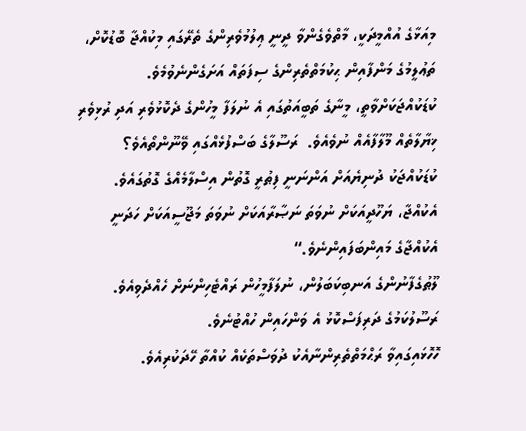މިއަޅާގެ އުއްމީދަކީ، މާތްވެގެންވާ ދީނީ ޢިލުމުވެރިންގެ ތެރޭގައި މިކުއްޖާ ބޮޑުކޮށް، ތަޢުލީމުގެ މަންފާއިން ޙިކުމަތްތެރިންގެ ސިފަތައް އަށަގެންނެވުމެވެ. ކުޑަކުއްޖަކަށްވާތީ، މީނާގެ ތަބީއަތުގައި އެ ނުލަފާ މީހުންގެ ދެކޮޅުވެރި އަދި ރުޅިވެރި ޚިޔާލާތެއް މޫލާފާއެއް ނުވެއެވެ.  ރަސޫލާގެ ބަސްފުޅެއްގައި ވޭނޫންތޯއެވެ؟ ކުޑަކުއްޖަކު ދުނިޔެއަށް އަންނަނީ ފިޠުރީ ގޮތުން އިސްލާމެއްގެ ގޮތުގައެވެ. އެކުއްޖާ، ޔަހޫދީއަކަށް ނުވަތަ ނަޞާރާއަކަށް ނުވަތަ މަޖޫސީއަކަށް ހަދަނީ އެކުއްޖާގެ މައިންބަފައިންނެވެ.“
ލޫޠުގެފާނުންގެ އަނބިކަބަލުން، ނުލަފާމީހުން ރައްޓެހިންނަށް ހެއްދެވިއެވެ.
ރަސޫލުކަމުގެ ދަރިފަސްކޮޅު އެ ވަންހައިން ހުއްޓުނެވެ.
ހޮހޮޅައިގައިވާ ރަޙްމަތްތެރިންނާއެކު ދުވަސްތަކެއް ކުއްތާ ހޭދަކުރިއެވެ.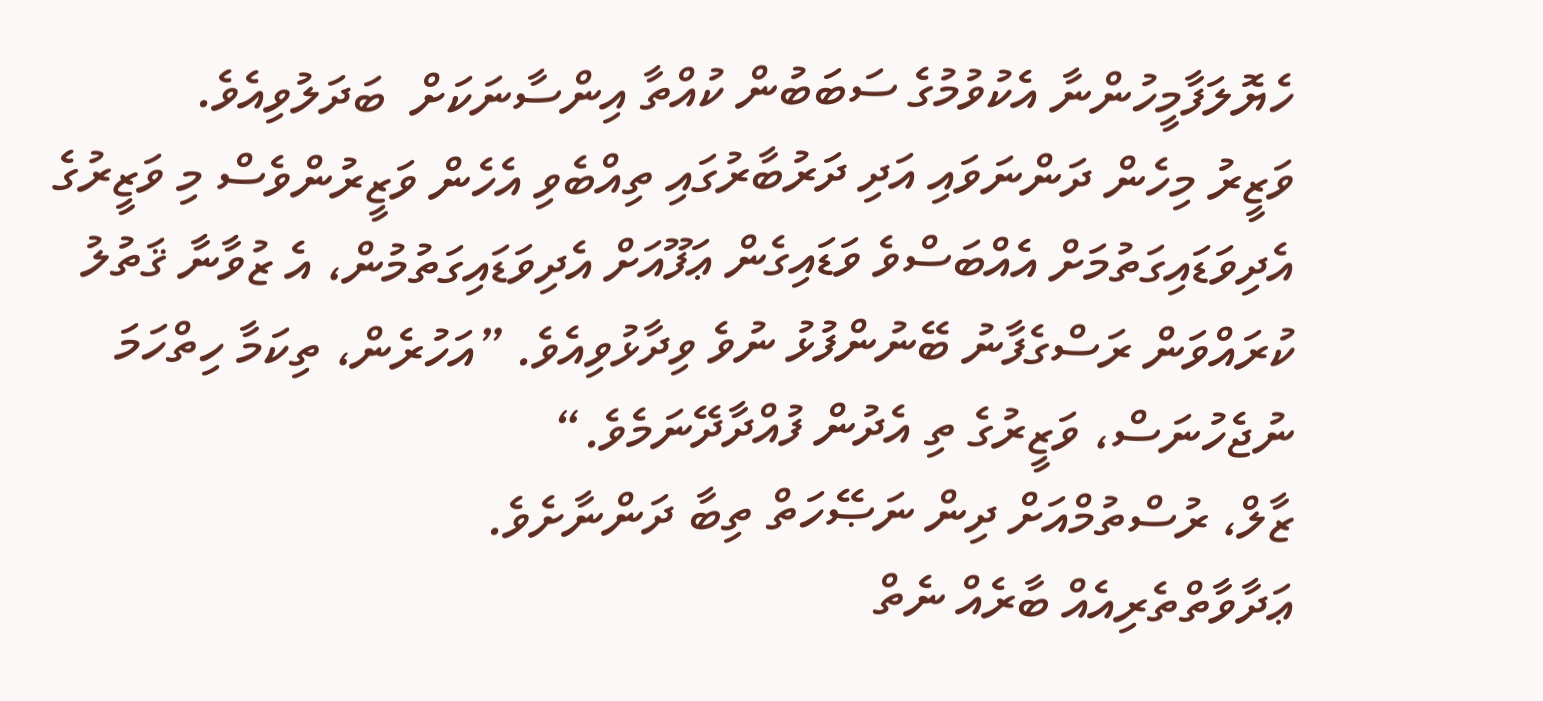ހެޔޮލަފާމީހުންނާ އެކުވުމުގެ ސަބަބުން ކުއްތާ އިންސާނަކަށް  ބަދަލުވިއެވެ.
ވަޒީރު މިހެން ދަންނަވައި އަދި ދަރުބާރުގައި ތިއްބެވި އެހެން ވަޒީރުންވެސް މި ވަޒީރުގެ އެދިވަޑައިގަތުމަށް އެއްބަސްވެ ވަޑައިގެން ޢަފޫއަށް އެދިވަޑައިގަތުމުން، އެ ޒުވާނާ ޤަތުލު ކުރައްވަން ރަސްގެފާނު ބޭނުންފުޅު ނުވެ ވިދާޅުވިއެވެ. ”އަހުރެން، ތިކަމާ ހިތްހަމަ ނުޖެހުނަސް، ވަޒީރުގެ ތި އެދުން ފުއްދާދޭނަމެވެ.“
ޒާލް، ރުސްތުމްއަށް ދިން ނަޞޭހަތް ތިބާ ދަންނާށެވެ.
ޢަދާވާތްތެރިއެއް ބާރެއް ނެތް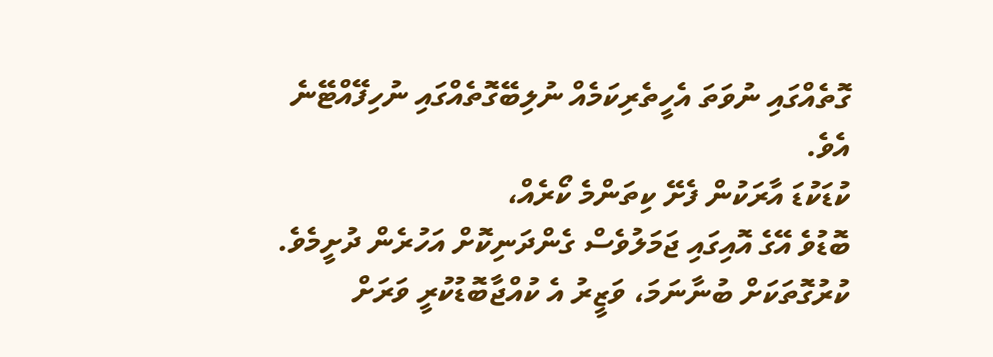ގޮތެއްގައި ނުވަތަ އެހީތެރިކަމެއް ނުލިބޭގޮތެއްގައި ނުހިފޭއްޓޭނެ އެވެ.
ކުޑަކުޑަ އާރަކުން ފެށޭ ކިތަންމެ ކޯރެއް،
ބޮޑުވެ އޭގެ އޮއިގައި ޖަމަލުވެސް ގެންދަނިކޮށް އަހުރެން ދުށީމެވެ.
ކުރުގޮތަކަށް ބުނާނަމަ، ވަޒީރު އެ ކުއްޖާބޮޑުކުރީ ވަރަށް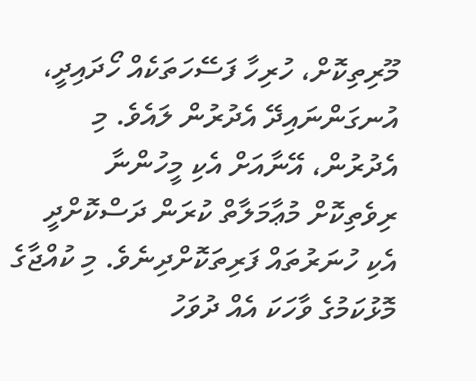މޫރިތިކޮށް، ހުރިހާ ފަސޭހަތަކެއް ހޯދައިދީ، އުނގަންނައިދޭ އެދުރުން ލައެވެ. މި އެދުރުން، އޭނާއަށް އެކި މީހުންނާ ރިވެތިކޮށް މުޢާމަލާތް ކުރަން ދަސްކޮށްދީ އެކި ހުނަރުތައް ފަރިތަކޮށްދިނެވެ. މި ކުއްޖާގެ މޮޅުކަމުގެ ވާހަކަ އެއް ދުވަހު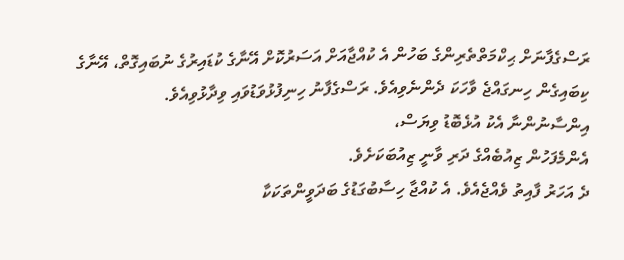ރަސްގެފާނަށް ޙިކްމަތްތެރިންގެ ބަހުން އެ ކުއްޖާއަށް އަސަރުކޮށް އޭނާގެ ކުޑައިރުގެ ނުބައިގޮތް، އޭނާގެ ކިބައިގެން ހިނގައްޖެ ވާހަކަ ދެންނެވިއެވެ. ރަސްގެފާނު ހިނިފުޅުވަޑުވައި ވިދާޅުވިއެވެ.
އިންސާނުންނާ އެކު އުޅެބޮޑު ވިޔަސް،
އެންމެފަހުން ޒިއުބެއްގެ ދަރި ވާނީ ޒިއުބަކަށެވެ.
ދެ އަހަރު ފާއިތު ވެއްޖެއެވެ. އެ ކުއްޖާ ހިސާބުގަޑުގެ ބަދަވީންތަކަކާ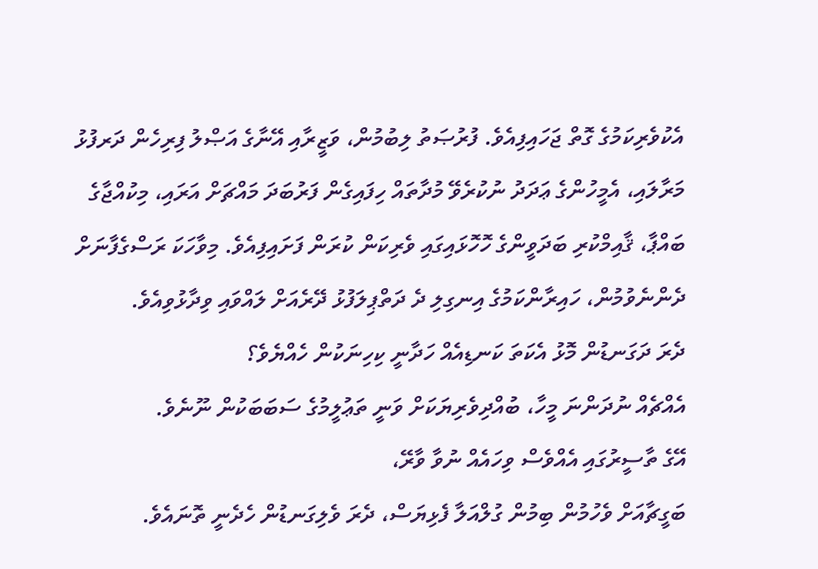އެކުވެރިކަމުގެ ގޮތް ޖަހައިފިއެވެ. ފުރުޞަތު ލިބުމުން، ވަޒީރާއި އޭނާގެ އަޞްލު ފިރިހެން ދަރފުޅު މަރާލައި، އެމީހުންގެ ޢަދަދު ނުކުރެވޭ މުދާތައް ހިފައިގެން ފަރުބަދަ މައްޗަށް އަރައި، މިކުއްޖާގެ ބައްޕާ، ޤާއިމްކުރި ބަދަވީންގެ ހޮހޮޅައިގައި ވެރިކަން ކުރަން ފަށައިފިއެވެ. މިވާހަކަ ރަސްގެފާނަށް ދެންނެވުމުން، ހައިރާންކަމުގެ އިނގިލި ދެ ދަތްޕިލަފުޅު ދޭރެއަށް ލައްވައި ވިދާޅުވިއެވެ.
ދެރަ ދަގަނޑުން މޮޅު އެކަތަ ކަނޑިއެއް ހަދާނީ ކިހިނަކުން ހެއްޔެވެ؟
އެއްޗެއް ނުދަންނަ މީހާ، ބުއްދިވެރިޔަކަށް ވަނީ ތަޢުލީމުގެ ސަބަބަކުން ނޫނެވެ.
އޭގެ ތާސީރުގައި އެއްވެސް ވިހައެއް ނުވާ ވާރޭ،
ބަގީޗާއަށް ވެހުމުން ބިމުން ގުލްއަލާ ފެޅިޔަސް، ދެރަ ވެލިގަނޑުން ހެދެނީ ތޮނައެވެ.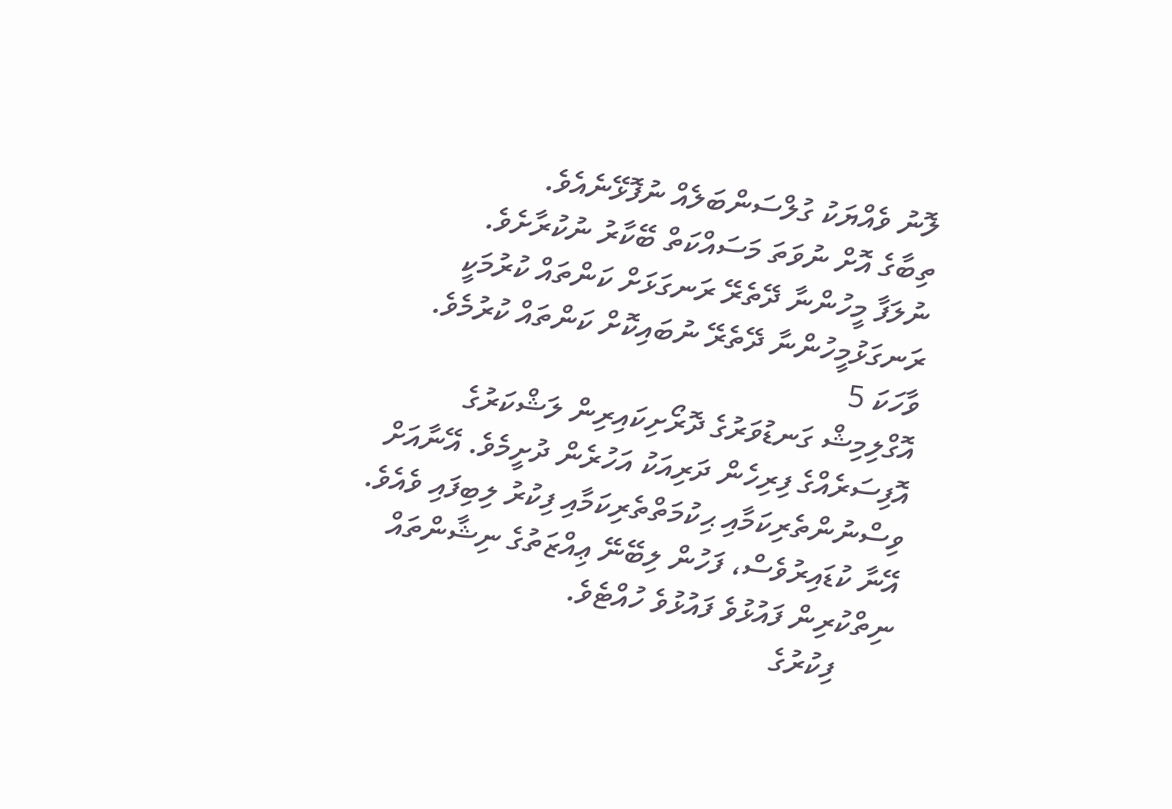ލޮނު ވެއްޔަކު ގުލްސަންބަލެއް ނުފޮޅޭނެއެވެ.
ތިބާގެ އޮށް ނުވަތަ މަސައްކަތް ބޭކާރު ނުކުރާށެވެ.
ނުލަފާ މީހުންނާ ދޭތެރޭ ރަނގަޅަށް ކަންތައް ކުރުމަކީ
ރަނގަޅުމީހުންނާ ދޭތެރޭ ނުބައިކޮށް ކަންތައް ކުރުމެވެ.
ވާހަކަ 5
އޮގްލިމިޝް ގަނޑުވަރުގެ ދޮރޯށިކައިރިން ލަޝްކަރުގެ އޮފިސަރެއްގެ ފިރިހެން ދަރިއަކު އަހުރެން ދުށީމެވެ. އޭނާއަށް ވިސްނުންތެރިކަމާއި ޙިކުމަތްތެރިކަމާއި ފިކުރު ލިބިފައި ވެއެވެ. އޭނާ ކުޑައިރުވެސް، ފަހުން ލިބޭނޭ ޢިއްޒަތުގެ ނިޝާންތައް ނިތްކުރިން ފައުޅުވެ ފައުޅުވެ ހުއްޓެވެ.
       ފިކުރުގެ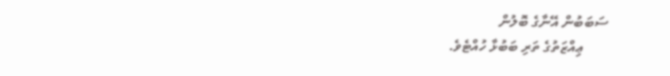ސަބަބުން އޭނާގެ ބޮލުން
       ޢިއްޒަތުގެ ތަރި ބަބުޅާ ހުއްޓެވެ.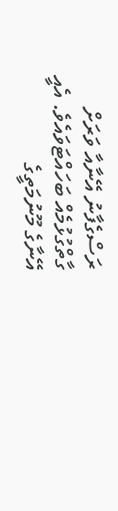ރަސްގެފާނު އޭނާއާ ވަރަށް ގާތްގުޅުމެއް ބަހައްޓަވައެވެ. އެއީ އޭނާގެ މޫނުމަތީގެ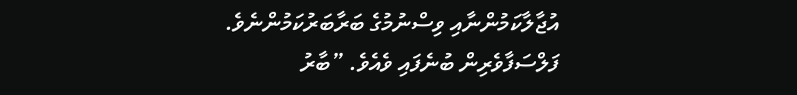އުޖާލާކަމުންނާއި ވިސްނުމުގެ ބަރާބަރުކަމުންނެވެ. ފަލްސަފާވެރިން ބުނެފައި ވެއެވެ. ”ބާރު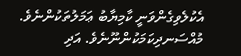އެކުލެވިގެންވަނީ ކާމިޔާބު ޢަމަލުތަކުންނެވެ. މުއްސަނދިކަމަކުންނޫނެވެ. އަދި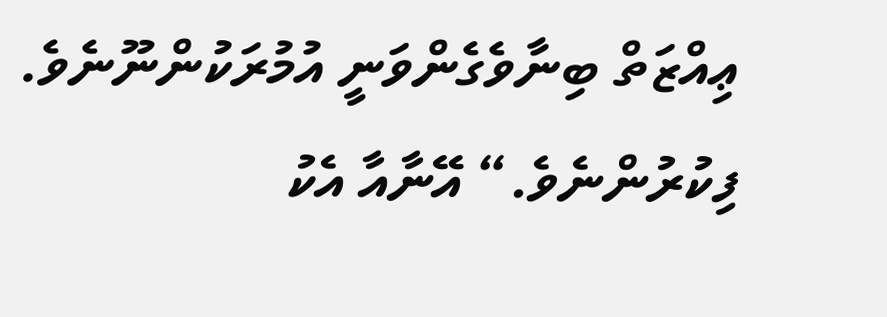ޢިއްޒަތް ބިނާވެގެންވަނީ އުމުރަކުންނޫނެވެ. ފިކުރުންނެވެ.“ އޭނާއާ އެކު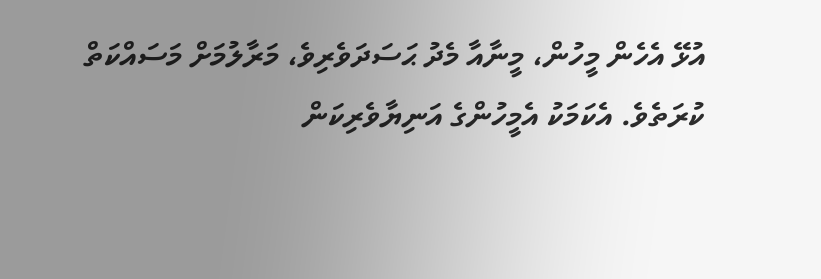އުޅޭ އެހެން މީހުން، މީނާއާ މެދު ޙަސަދަވެރިވެ، މަރާލުމަށް މަސައްކަތް ކުރަތެވެ. އެކަމަކު އެމީހުންގެ އަނިޔާވެރިކަން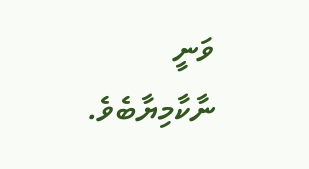ވަނީ ނާކާމިޔާބެވެ.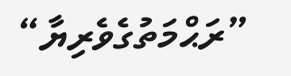”ރަޙްމަތުގެވެރިޔާ“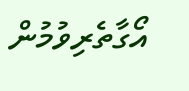އޯގާތެރިވުމުން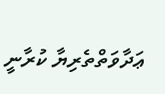ޢަދާވަތްތެރިޔާ ކުރާނީ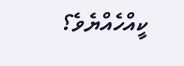ކީއްހެއްޔެވެ؟